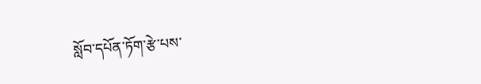སློབ་དཔོན་ཏོག་རྩེ་པས་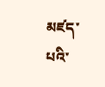མཛད་པའི་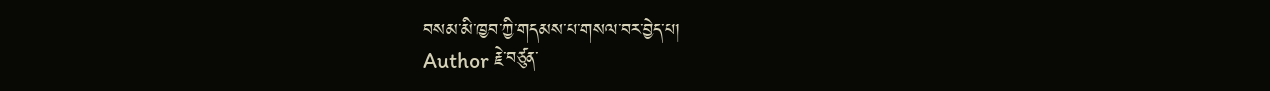བསམ་མི་ཁྱབ་ཀྱི་གདམས་པ་གསལ་བར་བྱེད་པ།
Author རྗེ་བཙུན་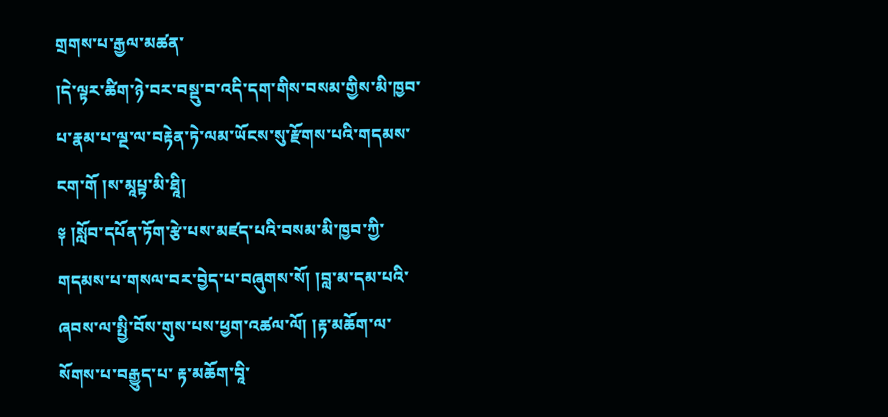གྲགས་པ་རྒྱལ་མཚན་
།དེ་ལྟར་ཚིག་ཉེ་བར་བསྡུ་བ་འདི་དག་གིས་བསམ་གྱིས་མི་ཁྱབ་པ་རྣམ་པ་ལྔ་ལ་བརྟེན་ཏེ་ལམ་ཡོངས་སུ་རྫོགས་པའི་གདམས་ངག་གོ །ས་མཱཔྟ་མི་ཐཱི།
༈ །སློབ་དཔོན་ཏོག་རྩེ་པས་མཛད་པའི་བསམ་མི་ཁྱབ་ཀྱི་གདམས་པ་གསལ་བར་བྱེད་པ་བཞུགས་སོ། །བླ་མ་དམ་པའི་ཞབས་ལ་སྤྱི་བོས་གུས་པས་ཕྱག་འཚལ་ལོ། །རྟ་མཆོག་ལ་སོགས་པ་བརྒྱུད་པ་ རྟ་མཆོག་བཱི་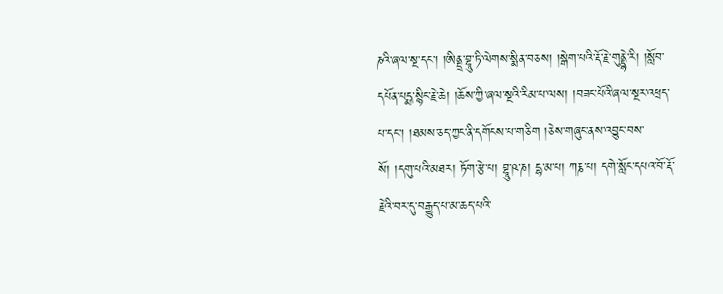ཎའི་ཞལ་སྔ་དང་། །ཨིནྡྲ་བྷཱུ་ཏི་ལེགས་སྨིན་བཅས། །སྒེག་པའི་རྡོ་རྗེ་གུནྡྷེ་རི། །སློབ་དཔོན་པདྨ་སྙིང་རྗེ་ཆེ། །ཆོས་ཀྱི་ཞལ་སྔའི་རིམ་པ་ལས། །བཟང་པོའི་ཞལ་སྔར་འཕྲད་པ་དང་། །ཐམས་ཅད་ཀྱང་ནི་དགོངས་པ་གཅིག །ཅེས་གཞུང་ནས་འབྱུང་བས་སོ། །དགུ་པའི་མཐར། ཏོག་རྩེ་པ། བྷཱུ་ཥ་ཎ། དྷ་མ་པ། ཀརྞ་པ། དགེ་སློང་དཔའ་བོ་རྡོ་རྗེའི་བར་དུ་བརྒྱུད་པ་མ་ཆད་པའི་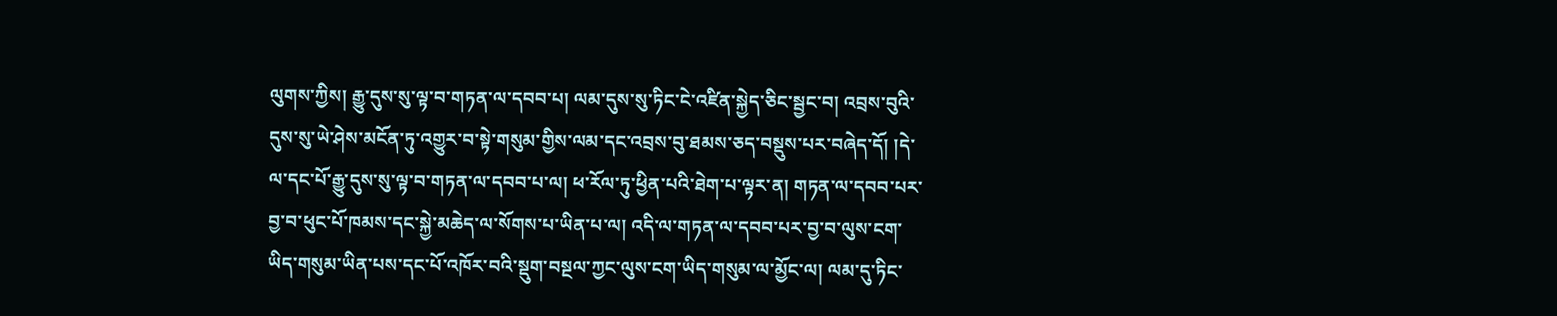ལུགས་ཀྱིས། རྒྱུ་དུས་སུ་ལྟ་བ་གཏན་ལ་དབབ་པ། ལམ་དུས་སུ་ཏིང་ངེ་འཛིན་སྐྱེད་ཅིང་སྦྱང་བ། འབྲས་བུའི་དུས་སུ་ཡེ་ཤེས་མངོན་ཏུ་འགྱུར་བ་སྟེ་གསུམ་གྱིས་ལམ་དང་འབྲས་བུ་ཐམས་ཅད་བསྡུས་པར་བཞེད་དོ། །དེ་ལ་དང་པོ་རྒྱུ་དུས་སུ་ལྟ་བ་གཏན་ལ་དབབ་པ་ལ། ཕ་རོལ་ཏུ་ཕྱིན་པའི་ཐེག་པ་ལྟར་ན། གཏན་ལ་དབབ་པར་བྱ་བ་ཕུང་པོ་ཁམས་དང་སྐྱེ་མཆེད་ལ་སོགས་པ་ཡིན་པ་ལ། འདི་ལ་གཏན་ལ་དབབ་པར་བྱ་བ་ལུས་ངག་ཡིད་གསུམ་ཡིན་པས་དང་པོ་འཁོར་བའི་སྡུག་བསྔལ་ཀྱང་ལུས་ངག་ཡིད་གསུམ་ལ་མྱོང་ལ། ལམ་དུ་ཏིང་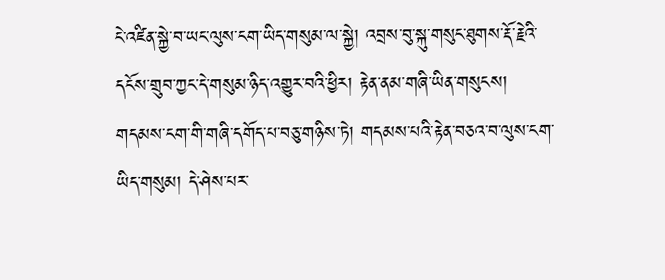ངེ་འཛིན་སྐྱེ་བ་ཡང་ལུས་ངག་ཡིད་གསུམ་ལ་སྐྱེ། འབྲས་བུ་སྐུ་གསུང་ཐུགས་རྡོ་རྗེའི་དངོས་གྲུབ་ཀྱང་དེ་གསུམ་ཉིད་འགྱུར་བའི་ཕྱིར། རྟེན་ནམ་གཞི་ཡིན་གསུངས། གདམས་ངག་གི་གཞི་དགོད་པ་བཅུ་གཉིས་ཏེ། གདམས་པའི་རྟེན་བཅའ་བ་ལུས་ངག་ཡིད་གསུམ། དེ་ཤེས་པར་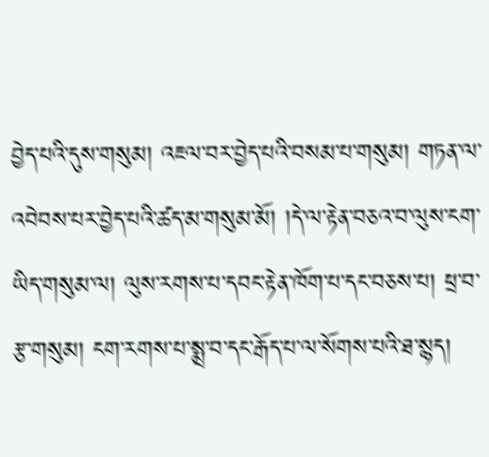བྱེད་པའི་དུས་གསུམ། འཇལ་བར་བྱེད་པའི་བསམ་པ་གསུམ། གཏན་ལ་འབེབས་པར་བྱེད་པའི་ཚད་མ་གསུམ་མོ། །དེ་ལ་རྟེན་བཅའ་བ་ལུས་ངག་ཡིད་གསུམ་ལ། ལུས་རགས་པ་དབང་རྟེན་ཁོག་པ་དང་བཅས་པ། ཕྲ་བ་རྩ་གསུམ། ངག་རགས་པ་སྨྲ་བ་དང་རྒོད་པ་ལ་སོགས་པའི་ཐ་སྙད།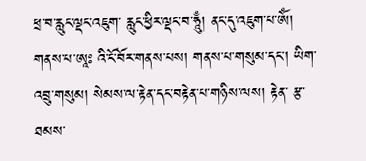ཕྲ་བ་རླུང་ལྡང་འཇུག་ རླུང་ཕྱིར་ལྡང་བ་ཧཱུྃ། ནང་དུ་འཇུག་པ་ༀ། གནས་པ་ཨཱཿ འི་ངོ་བོར་གནས་པས། གནས་པ་གསུམ་དང་། ཡིག་འབྲུ་གསུམ། སེམས་ལ་རྟེན་དང་བརྟེན་པ་གཉིས་ལས། རྟེན་ རྩ་ཐམས་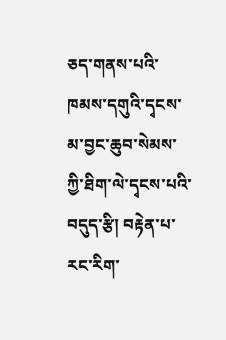ཅད་གནས་པའི་ ཁམས་དགུའི་དྭངས་མ་བྱང་ཆུབ་སེམས་ཀྱི་ཐིག་ལེ་དྭངས་པའི་བདུད་རྩི། བརྟེན་པ་རང་རིག་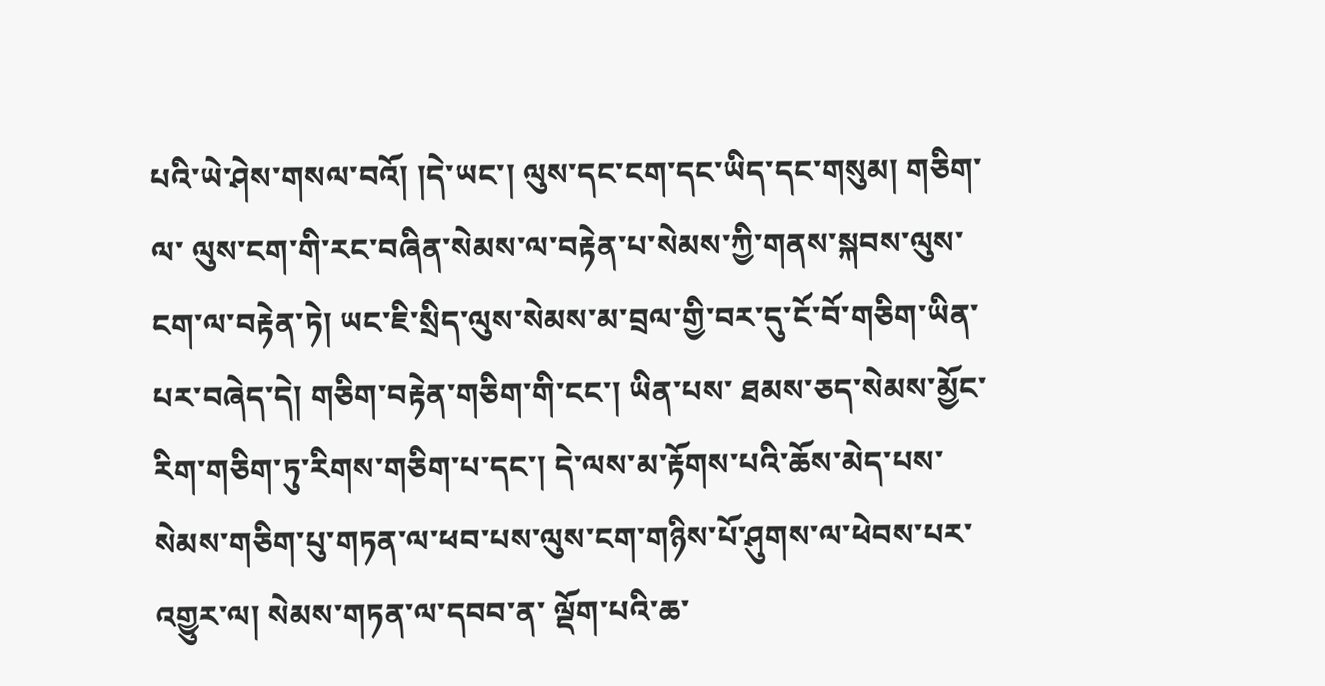པའི་ཡེ་ཤེས་གསལ་བའོ། །དེ་ཡང་། ལུས་དང་ངག་དང་ཡིད་དང་གསུམ། གཅིག་ལ་ ལུས་ངག་གི་རང་བཞིན་སེམས་ལ་བརྟེན་པ་སེམས་ཀྱི་གནས་སྐབས་ལུས་ངག་ལ་བརྟེན་ཏེ། ཡང་ཇི་སྲིད་ལུས་སེམས་མ་བྲལ་གྱི་བར་དུ་ངོ་བོ་གཅིག་ཡིན་པར་བཞེད་དེ། གཅིག་བརྟེན་གཅིག་གི་ངང་། ཡིན་པས་ ཐམས་ཅད་སེམས་མྱོང་རིག་གཅིག་ཏུ་རིགས་གཅིག་པ་དང་། དེ་ལས་མ་རྟོགས་པའི་ཆོས་མེད་པས་ སེམས་གཅིག་པུ་གཏན་ལ་ཕབ་པས་ལུས་ངག་གཉིས་པོ་ཤུགས་ལ་ཕེབས་པར་འགྱུར་ལ། སེམས་གཏན་ལ་དབབ་ན་ ལྡོག་པའི་ཆ་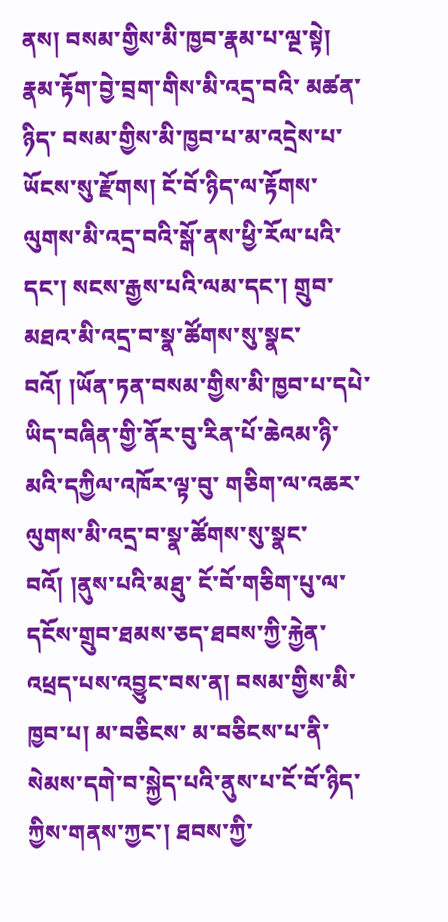ནས། བསམ་གྱིས་མི་ཁྱབ་རྣམ་པ་ལྔ་སྟེ། རྣམ་རྟོག་བྱེ་བྲག་གིས་མི་འདྲ་བའི་ མཚན་ཉིད་ བསམ་གྱིས་མི་ཁྱབ་པ་མ་འདྲེས་པ་ཡོངས་སུ་རྫོགས། ངོ་བོ་ཉིད་ལ་རྟོགས་ལུགས་མི་འདྲ་བའི་སྒོ་ནས་ཕྱི་རོལ་པའི་དང་། སངས་རྒྱས་པའི་ལམ་དང་། གྲུབ་མཐའ་མི་འདྲ་བ་སྣ་ཚོགས་སུ་སྣང་བའོ། །ཡོན་ཏན་བསམ་གྱིས་མི་ཁྱབ་པ་དཔེ་ཡིད་བཞིན་གྱི་ནོར་བུ་རིན་པོ་ཆེའམ་ཉི་མའི་དཀྱིལ་འཁོར་ལྟ་བུ་ གཅིག་ལ་འཆར་ལུགས་མི་འདྲ་བ་སྣ་ཚོགས་སུ་སྣང་བའོ། །ནུས་པའི་མཐུ་ ངོ་བོ་གཅིག་པུ་ལ་དངོས་གྲུབ་ཐམས་ཅད་ཐབས་ཀྱི་རྐྱེན་འཕྲད་པས་འབྱུང་བས་ན། བསམ་གྱིས་མི་ཁྱབ་པ། མ་བཅིངས་ མ་བཅིངས་པ་ནི་སེམས་དགེ་བ་སྐྱེད་པའི་ནུས་པ་ངོ་བོ་ཉིད་ཀྱིས་གནས་ཀྱང་། ཐབས་ཀྱི་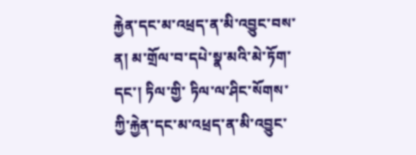རྐྱེན་དང་མ་འཕྲད་ན་མི་འབྱུང་བས་ན། མ་གྲོལ་བ་དཔེ་སྣ་མའི་མེ་ཏོག་དང་། ཏིལ་གྱི་ ཏིལ་ལ་ཤིང་སོགས་ཀྱི་རྐྱེན་དང་མ་འཕྲད་ན་མི་འབྱུང་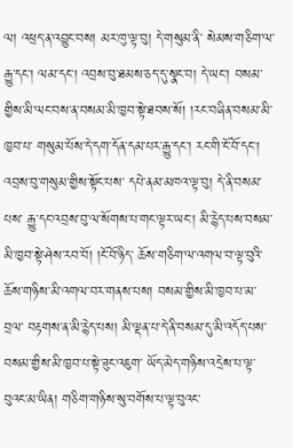ལ། འཕྲད་ན་འབྱུང་བས། མར་ཁུ་ལྟ་བུ། དེ་གསུམ་ནི་ སེམས་གཅིག་ལ་རྒྱུ་དང་། ལམ་དང་། འབྲས་བུ་ཐམས་ཅད་དུ་སྣང་བ། དེ་ཡང་། བསམ་གྱིས་མི་ལང་བས་ན་བསམ་མི་ཁྱབ་སྟེ་ཐབས་སོ། །རང་བཞིན་བསམ་མི་ཁྱབ་པ་ གསུམ་པོས་དེ་དག་དོན་དམ་པར་རྒྱུ་དང་། རང་གི་ངོ་བོ་དང་། འབྲས་བུ་གསུམ་གྱིས་སྟོང་པས་ དཔེ་ནམ་མཁའ་ལྟ་བུ། དེ་ནི་བསམ་པས་ རྒྱུ་དང་འབྲས་བུ་ལ་སོགས་པ་གང་ལྟར་ཡང་། མི་རྙེད་པས་བསམ་མི་ཁྱབ་སྟེ་ཤེས་རབ་བོ། །ངོ་བོ་ཉིད་ ཆོས་གཅིག་ལ་འགལ་བ་ལྟ་བུའི་ཆོས་གཉིས་མི་འགལ་བར་གནས་པས། བསམ་གྱིས་མི་ཁྱབ་པ་མ་བྲལ་ བརྟགས་ན་མི་རྙེད་པས། མི་ལྡན་པ་དེ་ནི་བསམ་དུ་མི་འདོད་པས་བསམ་གྱིས་མི་ཁྱབ་པ་སྟེ་ཟུང་འཇུག་ ཡོད་མེད་གཉིས་འདྲེས་པ་ལྟ་བུའང་མ་ཡིན། གཅིག་གཉིས་སུ་བགོས་པ་ལྟ་བུའང་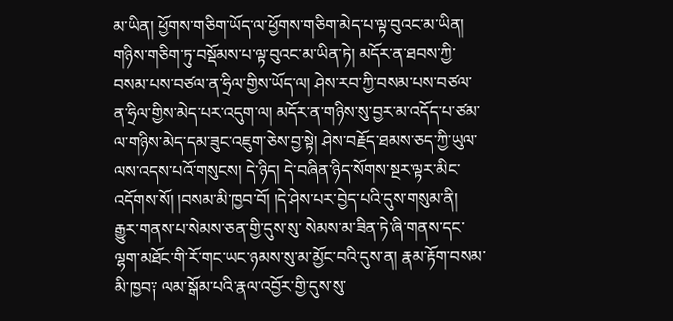མ་ཡིན། ཕྱོགས་གཅིག་ཡོད་ལ་ཕྱོགས་གཅིག་མེད་པ་ལྟ་བུའང་མ་ཡིན། གཉིས་གཅིག་ཏུ་བསྡོམས་པ་ལྟ་བུའང་མ་ཡིན་ཏེ། མདོར་ན་ཐབས་ཀྱི་བསམ་པས་བཙལ་ན་ཧྲིལ་གྱིས་ཡོད་ལ། ཤེས་རབ་ཀྱི་བསམ་པས་བཙལ་ན་ཧྲིལ་གྱིས་མེད་པར་འདུག་ལ། མདོར་ན་གཉིས་སུ་བྱར་མ་འདོད་པ་ཙམ་ལ་གཉིས་མེད་དམ་ཟུང་འཇུག་ཅེས་བྱ་སྟེ། ཤེས་བརྗོད་ཐམས་ཅད་ཀྱི་ཡུལ་ལས་འདས་པའོ་གསུངས། དེ་ཉིད། དེ་བཞིན་ཉིད་སོགས་སྔར་ལྟར་མིང་འདོགས་སོ། །བསམ་མི་ཁྱབ་བོ། །དེ་ཤེས་པར་བྱེད་པའི་དུས་གསུམ་ནི། རྒྱུར་གནས་པ་སེམས་ཅན་གྱི་དུས་སུ་ སེམས་མ་ཟིན་ཏེ་ཞི་གནས་དང་ལྷག་མཐོང་གི་རོ་གང་ཡང་ཉམས་སུ་མ་མྱོང་བའི་དུས་ན། རྣམ་རྟོག་བསམ་མི་ཁྱབ༑ ལམ་སྒོམ་པའི་རྣལ་འབྱོར་གྱི་དུས་སུ་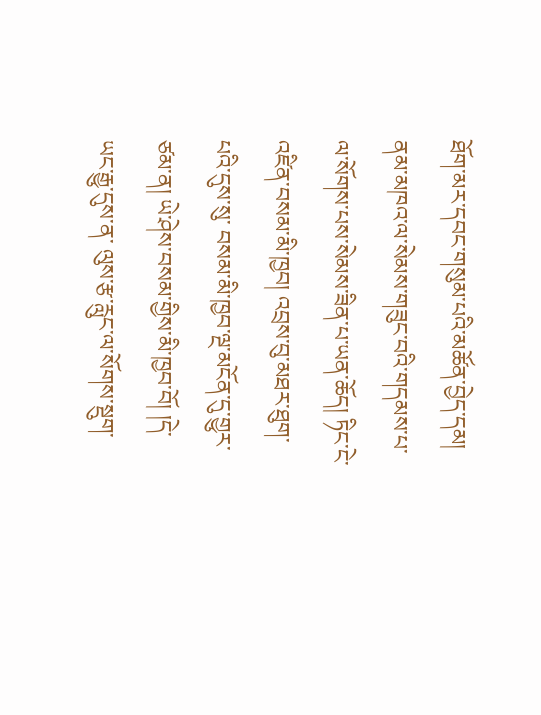ཐོག་མར་དབང་གསུམ་པའི་མཚོན་བྱེད་དམ། ནམ་མཁའ་ལ་སེམས་གཟུང་བའི་གདམས་པ་ལ་སོགས་པས་སེམས་ཟིན་པ་ཡན་ཆོད། ཏིང་ངེ་འཛིན་བསམ་མི་ཁྱབ། འབྲས་བུ་མཐར་ཐུག་པའི་དུས་སུ་ བསམ་མི་ཁྱབ་ལྔ་མངོན་དུ་གྱུར་ཙམ་ན། ཡེ་ཤེས་བསམ་གྱིས་མི་ཁྱབ་བོ། །དེ་ཡང་རྒྱུ་དུས་ན་ ལུས་རྩ་རླུང་ལ་སོགས་སྡུག་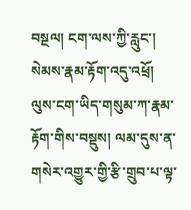བསྔལ། ངག་ལས་ཀྱི་རླུང་། སེམས་རྣམ་རྟོག་འདུ་འཕྲོ། ལུས་ངག་ཡིད་གསུམ་ཀ་རྣམ་རྟོག་གིས་བསྡུས། ལམ་དུས་ན་ གསེར་འགྱུར་གྱི་རྩི་གྲུབ་པ་ལྟ་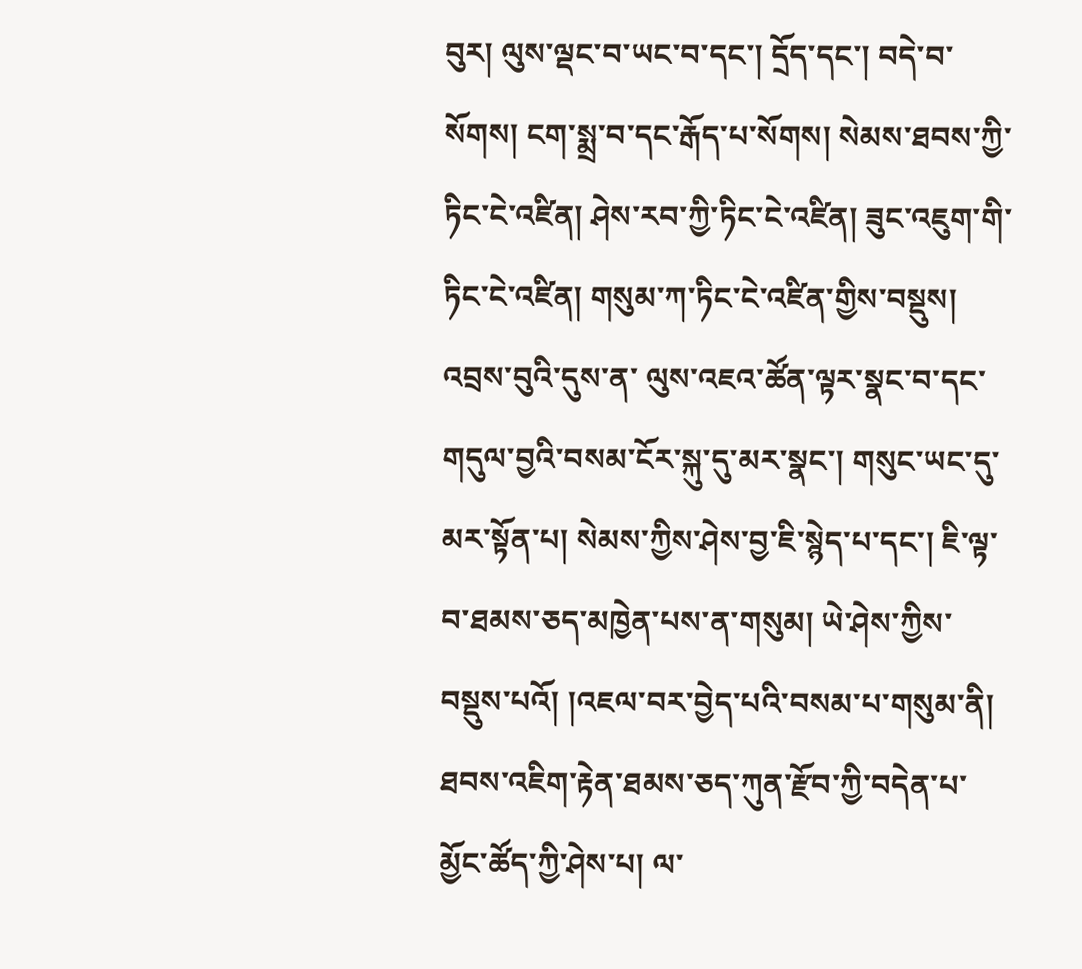བུར། ལུས་ལྡང་བ་ཡང་བ་དང་། དྲོད་དང་། བདེ་བ་སོགས། ངག་སྨྲ་བ་དང་རྒོད་པ་སོགས། སེམས་ཐབས་ཀྱི་ཏིང་ངེ་འཛིན། ཤེས་རབ་ཀྱི་ཏིང་ངེ་འཛིན། ཟུང་འཇུག་གི་ཏིང་ངེ་འཛིན། གསུམ་ཀ་ཏིང་ངེ་འཛིན་གྱིས་བསྡུས། འབྲས་བུའི་དུས་ན་ ལུས་འཇའ་ཚོན་ལྟར་སྣང་བ་དང་གདུལ་བྱའི་བསམ་ངོར་སྐུ་དུ་མར་སྣང་། གསུང་ཡང་དུ་མར་སྟོན་པ། སེམས་ཀྱིས་ཤེས་བྱ་ཇི་སྙེད་པ་དང་། ཇི་ལྟ་བ་ཐམས་ཅད་མཁྱེན་པས་ན་གསུམ། ཡེ་ཤེས་ཀྱིས་བསྡུས་པའོ། །འཇལ་བར་བྱེད་པའི་བསམ་པ་གསུམ་ནི། ཐབས་འཇིག་རྟེན་ཐམས་ཅད་ཀུན་རྫོབ་ཀྱི་བདེན་པ་ མྱོང་ཚོད་ཀྱི་ཤེས་པ། ལ་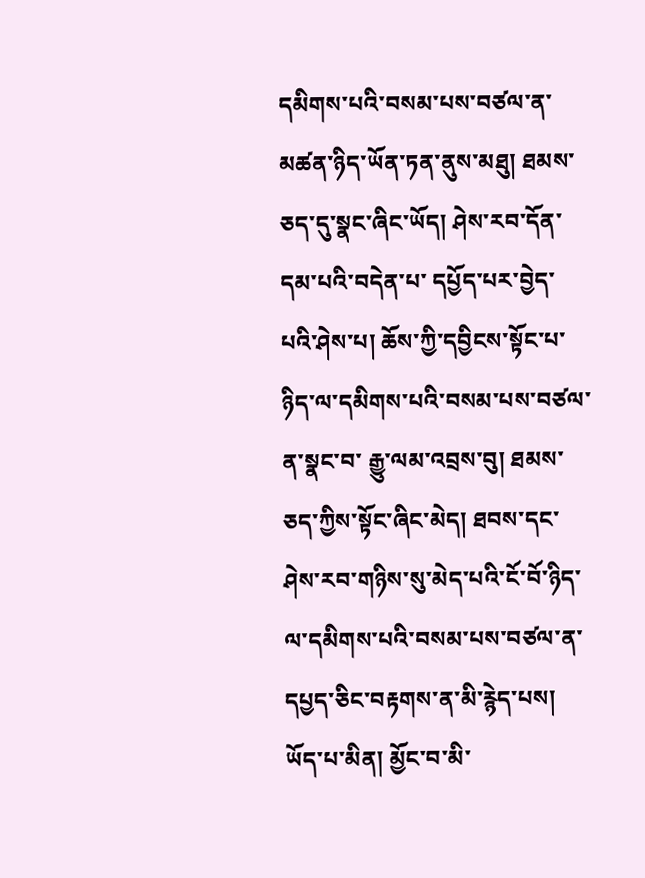དམིགས་པའི་བསམ་པས་བཙལ་ན་ མཚན་ཉིད་ཡོན་ཏན་ནུས་མཐུ། ཐམས་ཅད་དུ་སྣང་ཞིང་ཡོད། ཤེས་རབ་དོན་དམ་པའི་བདེན་པ་ དཔྱོད་པར་བྱེད་པའི་ཤེས་པ། ཆོས་ཀྱི་དབྱིངས་སྟོང་པ་ཉིད་ལ་དམིགས་པའི་བསམ་པས་བཙལ་ན་སྣང་བ་ རྒྱུ་ལམ་འབྲས་བུ། ཐམས་ཅད་ཀྱིས་སྟོང་ཞིང་མེད། ཐབས་དང་ཤེས་རབ་གཉིས་སུ་མེད་པའི་ངོ་བོ་ཉིད་ལ་དམིགས་པའི་བསམ་པས་བཙལ་ན་ དཔྱད་ཅིང་བརྟགས་ན་མི་རྙེད་པས། ཡོད་པ་མིན། མྱོང་བ་མི་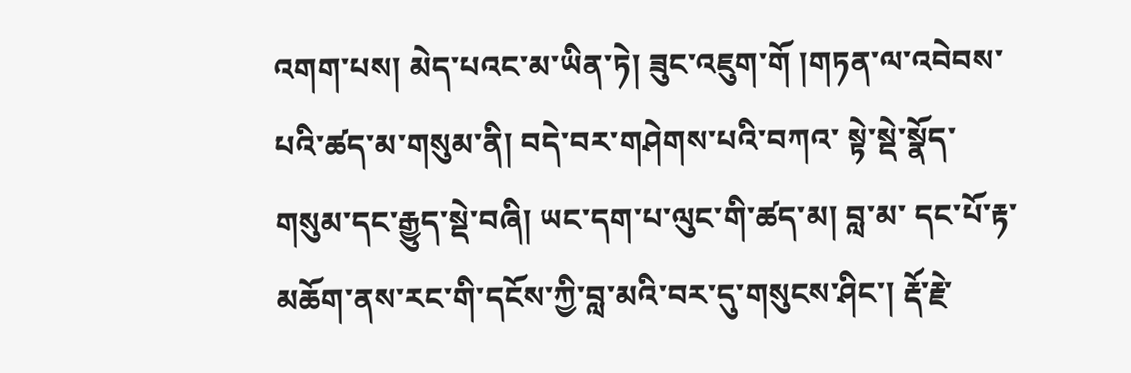འགག་པས། མེད་པའང་མ་ཡིན་ཏེ། ཟུང་འཇུག་གོ །གཏན་ལ་འབེབས་པའི་ཚད་མ་གསུམ་ནི། བདེ་བར་གཤེགས་པའི་བཀའ་ སྟེ་སྡེ་སྣོད་གསུམ་དང་རྒྱུད་སྡེ་བཞི། ཡང་དག་པ་ལུང་གི་ཚད་མ། བླ་མ་ དང་པོ་རྟ་མཆོག་ནས་རང་གི་དངོས་ཀྱི་བླ་མའི་བར་དུ་གསུངས་ཤིང་། རྡོ་རྗེ་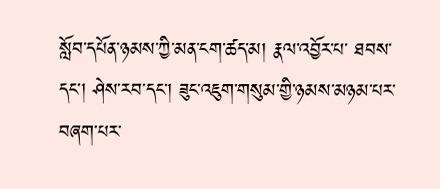སློབ་དཔོན་ཉམས་ཀྱི་མན་ངག་ཚད་མ། རྣལ་འབྱོར་པ་ ཐབས་དང་། ཤེས་རབ་དང་། ཟུང་འཇུག་གསུམ་གྱི་ཉམས་མཉམ་པར་བཞག་པར་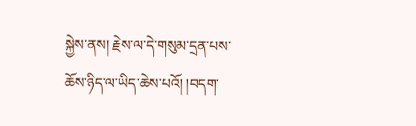སྐྱེས་ནས། རྗེས་ལ་དེ་གསུམ་དྲན་པས་ཆོས་ཉིད་ལ་ཡིད་ཆེས་པའོ། །བདག་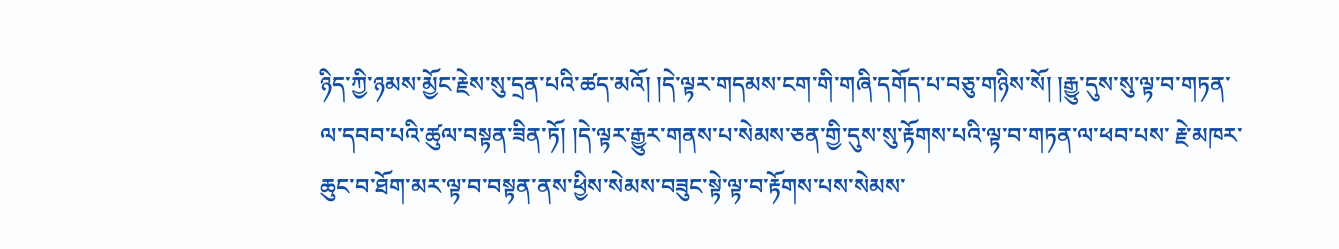ཉིད་ཀྱི་ཉམས་མྱོང་རྗེས་སུ་དྲན་པའི་ཚད་མའོ། །དེ་ལྟར་གདམས་ངག་གི་གཞི་དགོད་པ་བཅུ་གཉིས་སོ། །རྒྱུ་དུས་སུ་ལྟ་བ་གཏན་ལ་དབབ་པའི་ཚུལ་བསྟན་ཟིན་ཏོ། །དེ་ལྟར་རྒྱུར་གནས་པ་སེམས་ཅན་གྱི་དུས་སུ་རྟོགས་པའི་ལྟ་བ་གཏན་ལ་ཕབ་པས་ རྗེ་མཁར་ཆུང་བ་ཐོག་མར་ལྟ་བ་བསྟན་ནས་ཕྱིས་སེམས་བཟུང་སྟེ་ལྟ་བ་རྟོགས་པས་སེམས་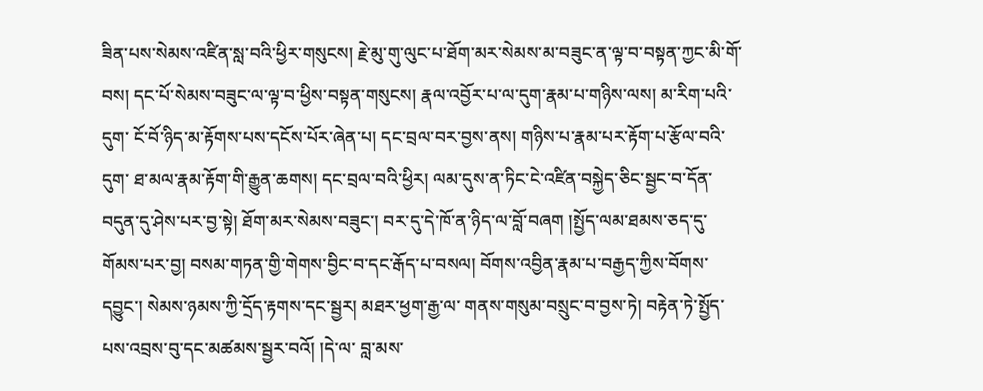ཟིན་པས་སེམས་འཛིན་སླ་བའི་ཕྱིར་གསུངས། རྗེ་མུ་གུ་ལུང་པ་ཐོག་མར་སེམས་མ་བཟུང་ན་ལྟ་བ་བསྟན་ཀྱང་མི་གོ་བས། དང་པོ་སེམས་བཟུང་ལ་ལྟ་བ་ཕྱིས་བསྟན་གསུངས། རྣལ་འབྱོར་པ་ལ་དུག་རྣམ་པ་གཉིས་ལས། མ་རིག་པའི་དུག་ ངོ་བོ་ཉིད་མ་རྟོགས་པས་དངོས་པོར་ཞེན་པ། དང་བྲལ་བར་བྱས་ནས། གཉིས་པ་རྣམ་པར་རྟོག་པ་རྩོལ་བའི་དུག་ ཐ་མལ་རྣམ་རྟོག་གི་རྒྱུན་ཆགས། དང་བྲལ་བའི་ཕྱིར། ལམ་དུས་ན་ཏིང་ངེ་འཛིན་བསྐྱེད་ཅིང་སྦྱང་བ་དོན་བདུན་དུ་ཤེས་པར་བྱ་སྟེ། ཐོག་མར་སེམས་བཟུང་། བར་དུ་དེ་ཁོ་ན་ཉིད་ལ་བློ་བཞག །སྤྱོད་ལམ་ཐམས་ཅད་དུ་གོམས་པར་བྱ། བསམ་གཏན་གྱི་གེགས་བྱིང་བ་དང་རྒོད་པ་བསལ། བོགས་འབྱིན་རྣམ་པ་བརྒྱད་ཀྱིས་བོགས་དབྱུང་། སེམས་ཉམས་ཀྱི་དྲོད་རྟགས་དང་སྦྱར། མཐར་ཕྱག་རྒྱ་ལ་ གནས་གསུམ་བསྲུང་བ་བྱས་ཏེ། བརྟེན་ཏེ་སྤྱོད་པས་འབྲས་བུ་དང་མཚམས་སྦྱར་བའོ། །དེ་ལ་ བླ་མས་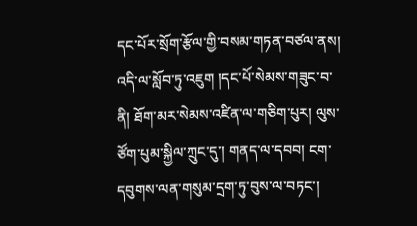དང་པོར་སྲོག་རྩོལ་གྱི་བསམ་གཏན་བཙལ་ནས། འདི་ལ་སློབ་ཏུ་འཇུག །དང་པོ་སེམས་གཟུང་བ་ནི། ཐོག་མར་སེམས་འཛིན་ལ་གཅིག་པུར། ལུས་ ཙོག་པུམ་སྐྱིལ་ཀྲུང་དུ་། གནད་ལ་དབབ། ངག་ དབུགས་ལན་གསུམ་དྲག་ཏུ་བུས་ལ་བཏང་།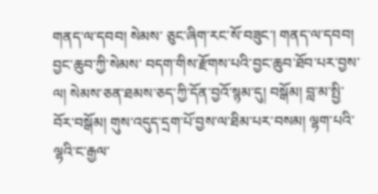གནད་ལ་དབབ། སེམས་ ཅུང་ཞིག་རང་སོ་བཟུང་། གནད་ལ་དབབ། བྱང་ཆུབ་ཀྱི་སེམས་ བདག་གིས་རྫོགས་པའི་བྱང་ཆུབ་ཐོབ་པར་བྱས་ལ། སེམས་ཅན་ཐམས་ཅད་ཀྱི་དོན་བྱའོ་སྙམ་དུ། བསྒོམ། བླ་མ་སྤྱི་བོར་བསྒོམ། གུས་འདུད་དྲག་པོ་བྱས་ལ་ཐིམ་པར་བསམ། ལྷག་པའི་ལྷའི་ང་རྒྱལ་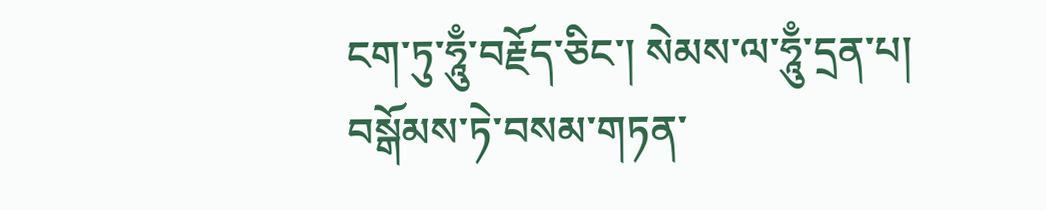ངག་ཏུ་ཧཱུྃ་བརྗོད་ཅིང་། སེམས་ལ་ཧཱུྃ་དྲན་པ། བསྒོམས་ཏེ་བསམ་གཏན་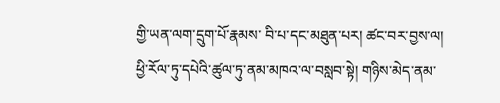གྱི་ཡན་ལག་དྲུག་པོ་རྣམས་ བི་པ་དང་མཐུན་པར། ཚང་བར་བྱས་ལ། ཕྱི་རོལ་ཏུ་དཔེའི་ཚུལ་ཏུ་ནམ་མཁའ་ལ་བསླབ་སྟེ། གཉིས་མེད་ནམ་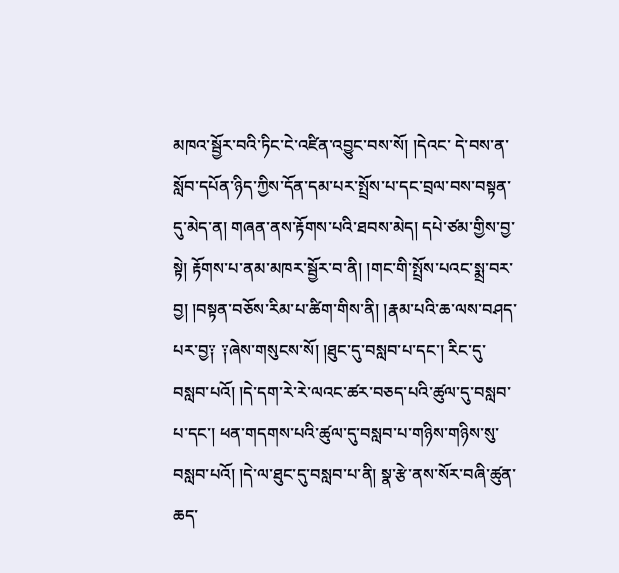མཁའ་སྦྱོར་བའི་ཏིང་ངེ་འཛིན་འབྱུང་བས་སོ། །དེའང་ དེ་བས་ན་སློབ་དཔོན་ཉིད་ཀྱིས་དོན་དམ་པར་སྤྲོས་པ་དང་བྲལ་བས་བསྟན་དུ་མེད་ན། གཞན་ནས་རྟོགས་པའི་ཐབས་མེད། དཔེ་ཙམ་གྱིས་བྱ་སྟེ། རྟོགས་པ་ནམ་མཁར་སྦྱོར་བ་ནི། །གང་གི་སྤྲོས་པའང་སྨྲ་བར་བྱ། །བསྟན་བཅོས་རིམ་པ་ཚིག་གིས་ནི། །རྣམ་པའི་ཆ་ལས་བཤད་པར་བྱ༑ ༑ཞེས་གསུངས་སོ། །ཐུང་དུ་བསླབ་པ་དང་། རིང་དུ་བསླབ་པའོ། །དེ་དག་རེ་རེ་ལའང་ཚར་བཅད་པའི་ཚུལ་དུ་བསླབ་པ་དང་། ཕན་གདགས་པའི་ཚུལ་དུ་བསླབ་པ་གཉིས་གཉིས་སུ་བསླབ་པའོ། །དེ་ལ་ཐུང་དུ་བསླབ་པ་ནི། སྣ་རྩེ་ནས་སོར་བཞི་ཚུན་ཆད་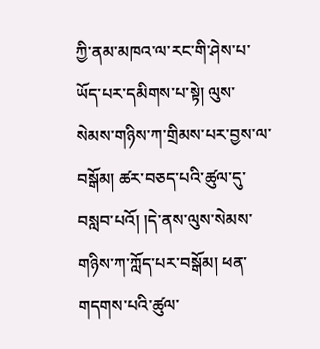ཀྱི་ནམ་མཁའ་ལ་རང་གི་ཤེས་པ་ཡོད་པར་དམིགས་པ་སྟེ། ལུས་སེམས་གཉིས་ཀ་གྲིམས་པར་བྱས་ལ་བསྒོམ། ཚར་བཅད་པའི་ཚུལ་དུ་བསླབ་པའོ། །དེ་ནས་ལུས་སེམས་གཉིས་ཀ་ཀློད་པར་བསྒོམ། ཕན་གདགས་པའི་ཚུལ་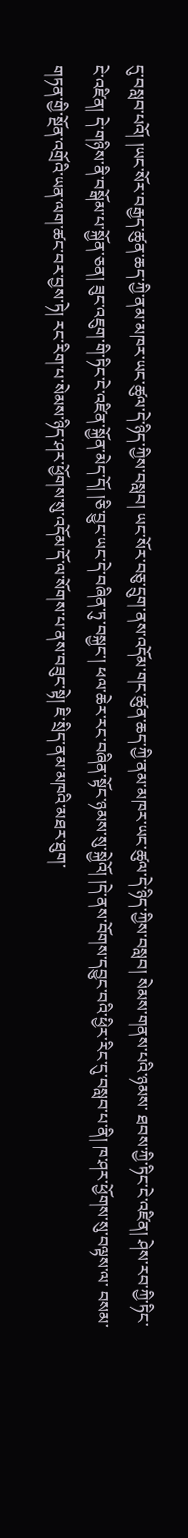དུ་བསླབ་པའོ། །ཡང་སོར་བརྒྱད་ཚུན་ཆད་ཀྱི་ནམ་མཁར་ཡང་ཚུལ་དེ་ཉིད་ཀྱིས་བསླབ། ཡང་སོར་བཅུ་དྲུག་ནས་འདོམ་གང་ཚུན་ཆད་ཀྱི་ནམ་མཁར་ཡང་ཚུལ་དེ་ཉིད་ཀྱིས་བསླབ། སེམས་གནས་པའི་ཉམས་ ཐབས་ཀྱི་ཏིང་ངེ་འཛིན། ཤེས་རབ་ཀྱི་ཏིང་ངེ་འཛིན། དེ་གཉིས་ནི་བསྒོམ་པ་སྐྱོན་ཅན། ཟུང་འཇུག་གི་ཏིང་ངེ་འཛིན་སྐྱོན་མེད་དོ། །ཅི་བྱུང་ཡང་དེ་བཞིན་ཏུ་བསྐྱང་། ཕལ་ཆེར་རང་བཞིན་སྟོང་ཉམས་སུ་སྐྱེའོ། །དེ་ནས་བོགས་དབྱུང་བའི་ཕྱིར་རིང་དུ་བསླབ་པ་ནི། ཁ་ཤར་ཕྱོགས་སུ་བལྟས་ལ་ བསམ་གཏན་གྱི་སྔོན་འགྲོའི་ཡན་ལག་ཚང་བར་བྱས་ཏེ། རང་རིག་པ་སེམས་ཉིད་ཤར་ཕྱོགས་སུ་འདོམ་དོ་ལ་སོགས་པ་ནས་བཟུང་སྟེ། ཇི་སྲིད་ནམ་མཁའི་མཐར་ཐུག་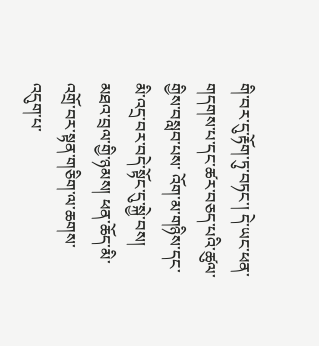གི་བར་དུ་རྟོག་ཏུ་བཏང་། དེ་ཡང་ཕན་གདགས་པ་དང་ཚར་བཅད་པའི་ཚུལ་གྱིས་བསླབ་པས་ འོག་མ་གཉིས་དང་མི་འདྲ་བར་བདེ་སྟོང་དུ་སྐྱེ་བས། མཐའ་བྲལ་གྱི་ཉམས། ཕན་ཆོད་མི་འགྲོ་བར་སྟན་གཅིག་ལ་ཆགས་འདུག་པ་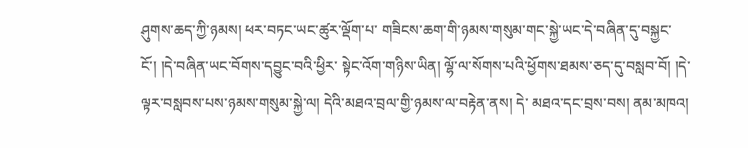ཤུགས་ཆད་ཀྱི་ཉམས། ཕར་བཏང་ཡང་ཚུར་ལྡོག་པ་ གཟིངས་ཆག་གི་ཉམས་གསུམ་གང་སྐྱེ་ཡང་དེ་བཞིན་དུ་བསྐྱང་ངོ་། །དེ་བཞིན་ཡང་བོགས་དབྱུང་བའི་ཕྱིར་ སྟེང་འོག་གཉིས་ཡིན། ལྷོ་ལ་སོགས་པའི་ཕྱོགས་ཐམས་ཅད་དུ་བསླབ་བོ། །དེ་ལྟར་བསླབས་པས་ཉམས་གསུམ་སྐྱེ་ལ། དེའི་མཐའ་བྲལ་གྱི་ཉམས་ལ་བརྟེན་ནས། དེ་ མཐའ་དང་བྲས་བས། ནམ་མཁའ།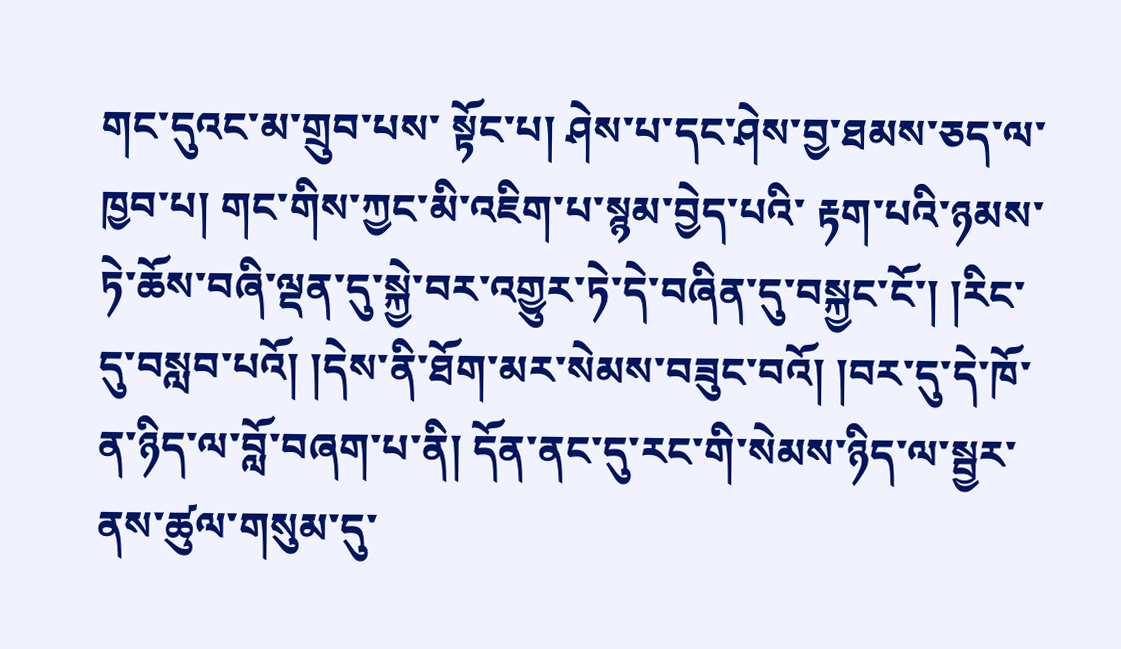གང་དུའང་མ་གྲུབ་པས་ སྟོང་པ། ཤེས་པ་དང་ཤེས་བྱ་ཐམས་ཅད་ལ་ ཁྱབ་པ། གང་གིས་ཀྱང་མི་འཇིག་པ་སྙམ་བྱེད་པའི་ རྟག་པའི་ཉམས་ཏེ་ཆོས་བཞི་ལྡན་དུ་སྐྱེ་བར་འགྱུར་ཏེ་དེ་བཞིན་དུ་བསྐྱང་ངོ་། །རིང་དུ་བསླབ་པའོ། །དེས་ནི་ཐོག་མར་སེམས་བཟུང་བའོ། །བར་དུ་དེ་ཁོ་ན་ཉིད་ལ་བློ་བཞག་པ་ནི། དོན་ནང་དུ་རང་གི་སེམས་ཉིད་ལ་སྦྱར་ནས་ཚུལ་གསུམ་དུ་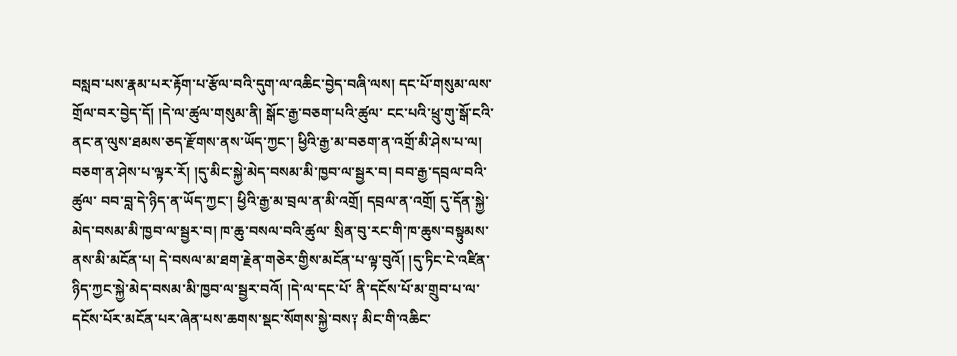བསླབ་པས་རྣམ་པར་རྟོག་པ་རྩོལ་བའི་དུག་ལ་འཆིང་བྱེད་བཞི་ལས། དང་པོ་གསུམ་ལས་གྲོལ་བར་བྱེད་དོ། །དེ་ལ་ཚུལ་གསུམ་ནི། སྒོང་རྒྱ་བཅག་པའི་ཚུལ་ ངང་པའི་ཕྲུ་གུ་སྒོ་ངའི་ནང་ན་ལུས་ཐམས་ཅད་རྫོགས་ནས་ཡོད་ཀྱང་། ཕྱིའི་རྒྱ་མ་བཅག་ན་འགྲོ་མི་ཤེས་པ་ལ། བཅག་ན་ཤེས་པ་ལྟར་རོ། །དུ་མིང་སྐྱེ་མེད་བསམ་མི་ཁྱབ་ལ་སྦྱར་བ། བབ་རྒྱ་དབྲལ་བའི་ཚུལ་ བབ་བླ་དེ་ཉིད་ན་ཡོད་ཀྱང་། ཕྱིའི་རྒྱ་མ་བྲལ་ན་མི་འགྲོ། དབྲལ་ན་འགྲོ། དུ་དོན་སྐྱེ་མེད་བསམ་མི་ཁྱབ་ལ་སྦྱར་བ། ཁ་ཆུ་བསལ་བའི་ཚུལ་ སྲིན་བུ་རང་གི་ཁ་ཆུས་བསྟུམས་ནས་མི་མངོན་པ། དེ་བསལ་མ་ཐག་རྗེན་གཅེར་གྱིས་མངོན་པ་ལྟ་བུའོ། །དུ་ཏིང་ངེ་འཛིན་ཉིད་ཀྱང་སྐྱེ་མེད་བསམ་མི་ཁྱབ་ལ་སྦྱར་བའོ། །དེ་ལ་དང་པོ་ ནི་དངོས་པོ་མ་གྲུབ་པ་ལ་དངོས་པོར་མངོན་པར་ཞེན་པས་ཆགས་སྡང་སོགས་སྐྱེ་བས༑ མིང་གི་འཆིང་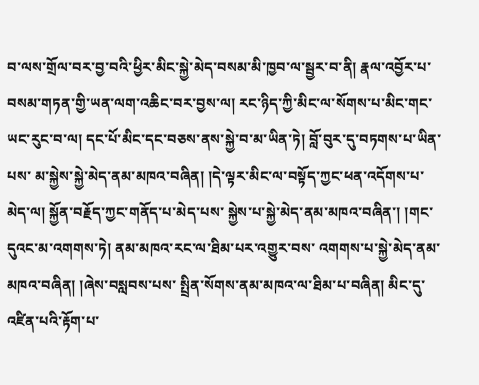བ་ལས་གྲོལ་བར་བྱ་བའི་ཕྱིར་མིང་སྐྱེ་མེད་བསམ་མི་ཁྱབ་ལ་སྦྱར་བ་ནི། རྣལ་འབྱོར་པ་ བསམ་གཏན་གྱི་ཡན་ལག་འཆིང་བར་བྱས་ལ། རང་ཉིད་ཀྱི་མིང་ལ་སོགས་པ་མིང་གང་ཡང་རུང་བ་ལ། དང་པོ་མིང་དང་བཅས་ནས་སྐྱེ་བ་མ་ཡིན་ཏེ། བློ་བུར་དུ་བཏགས་པ་ཡིན་པས་ མ་སྐྱེས་སྐྱེ་མེད་ནམ་མཁའ་བཞིན། །དེ་ལྟར་མིང་ལ་བསྟོད་ཀྱང་ཕན་འདོགས་པ་མེད་ལ། སྐྱོན་བརྗོད་ཀྱང་གནོད་པ་མེད་པས་ སྐྱེས་པ་སྐྱེ་མེད་ནམ་མཁའ་བཞིན་། །གང་དུའང་མ་འགགས་ཏེ། ནམ་མཁའ་རང་ལ་ཐིམ་པར་འགྱུར་བས་ འགགས་པ་སྐྱེ་མེད་ནམ་མཁའ་བཞིན། །ཞེས་བསླབས་པས་ སྤྲིན་སོགས་ནམ་མཁའ་ལ་ཐིམ་པ་བཞིན། མིང་དུ་འཛིན་པའི་རྟོག་པ་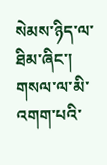སེམས་ཉིད་ལ་ཐིམ་ཞིང་། གསལ་ལ་མི་འགག་པའི་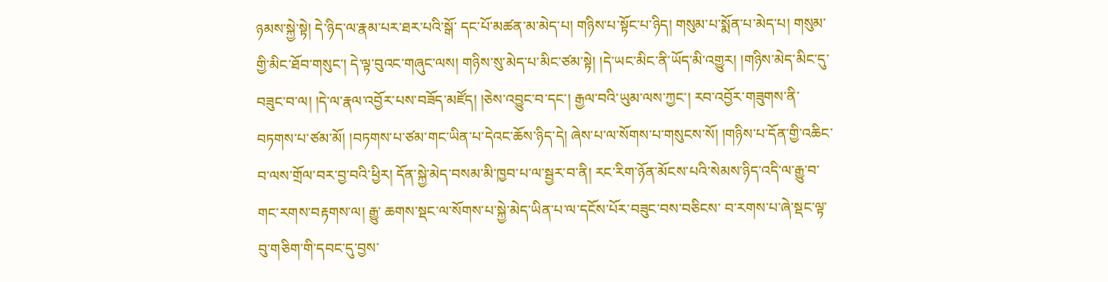ཉམས་སྐྱེ་སྟེ། དེ་ཉིད་ལ་རྣམ་པར་ཐར་པའི་སྒོ་ དང་པོ་མཚན་མ་མེད་པ། གཉིས་པ་སྟོང་པ་ཉིད། གསུམ་པ་སྨོན་པ་མེད་པ། གསུམ་གྱི་མིང་ཐོབ་གསུང་། དེ་ལྟ་བུའང་གཞུང་ལས། གཉིས་སུ་མེད་པ་མིང་ཙམ་སྟེ། །དེ་ཡང་མིང་ནི་ཡོད་མི་འགྱུར། །གཉིས་མེད་མིང་དུ་བཟུང་བ་ལ། །དེ་ལ་རྣལ་འབྱོར་པས་བཟོད་མཛོད། །ཅེས་འབྱུང་བ་དང་། རྒྱལ་བའི་ཡུམ་ལས་ཀྱང་། རབ་འབྱོར་གཟུགས་ནི་བཏགས་པ་ཙམ་མོ། །བཏགས་པ་ཙམ་གང་ཡིན་པ་དེའང་ཆོས་ཉིད་དེ། ཞེས་པ་ལ་སོགས་པ་གསུངས་སོ། །གཉིས་པ་དོན་གྱི་འཆིང་བ་ལས་གྲོལ་བར་བྱ་བའི་ཕྱིར། དོན་སྐྱེ་མེད་བསམ་མི་ཁྱབ་པ་ལ་སྦྱར་བ་ནི། རང་རིག་ཉོན་མོངས་པའི་སེམས་ཉིད་འདི་ལ་རྒྱུ་བ་གང་རགས་བརྟགས་ལ། རྒྱུ་ ཆགས་སྡང་ལ་སོགས་པ་སྐྱེ་མེད་ཡིན་པ་ལ་དངོས་པོར་བཟུང་བས་བཅིངས་ བ་རགས་པ་ཞེ་སྡང་ལྟ་བུ་གཅིག་གི་དབང་དུ་བྱས་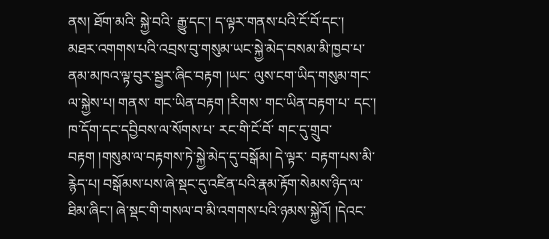ནས། ཐོག་མའི་ སྐྱེ་བའི་ རྒྱུ་དང་། ད་ལྟར་གནས་པའི་ངོ་བོ་དང་། མཐར་འགགས་པའི་འབྲས་བུ་གསུམ་ཡང་སྐྱེ་མེད་བསམ་མི་ཁྱབ་པ་ནམ་མཁའ་ལྟ་བུར་སྦྱར་ཞིང་བརྟག །ཡང་ ལུས་ངག་ཡིད་གསུམ་གང་ལ་སྐྱེས་པ། གནས་ གང་ཡིན་བརྟག །རིགས་ གང་ཡིན་བརྟག་པ་ དང་། ཁ་དོག་དང་དབྱིབས་ལ་སོགས་པ་ རང་གི་ངོ་བོ་ གང་དུ་གྲུབ་བརྟག །གསུམ་ལ་བརྟགས་ཏེ་སྐྱེ་མེད་དུ་བསྒོམ། དེ་ལྟར་ བརྟག་པས་མི་རྙེད་པ། བསྒོམས་པས་ཞེ་སྡང་དུ་འཛིན་པའི་རྣམ་རྟོག་སེམས་ཉིད་ལ་ཐིམ་ཞིང་། ཞེ་སྡང་གི་གསལ་བ་མི་འགགས་པའི་ཉམས་སྐྱེའོ། །དེའང་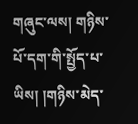གཞུང་ལས། གཉིས་པོ་དག་གི་སྤྱོད་པ་ཡིས། །གཉིས་མེད་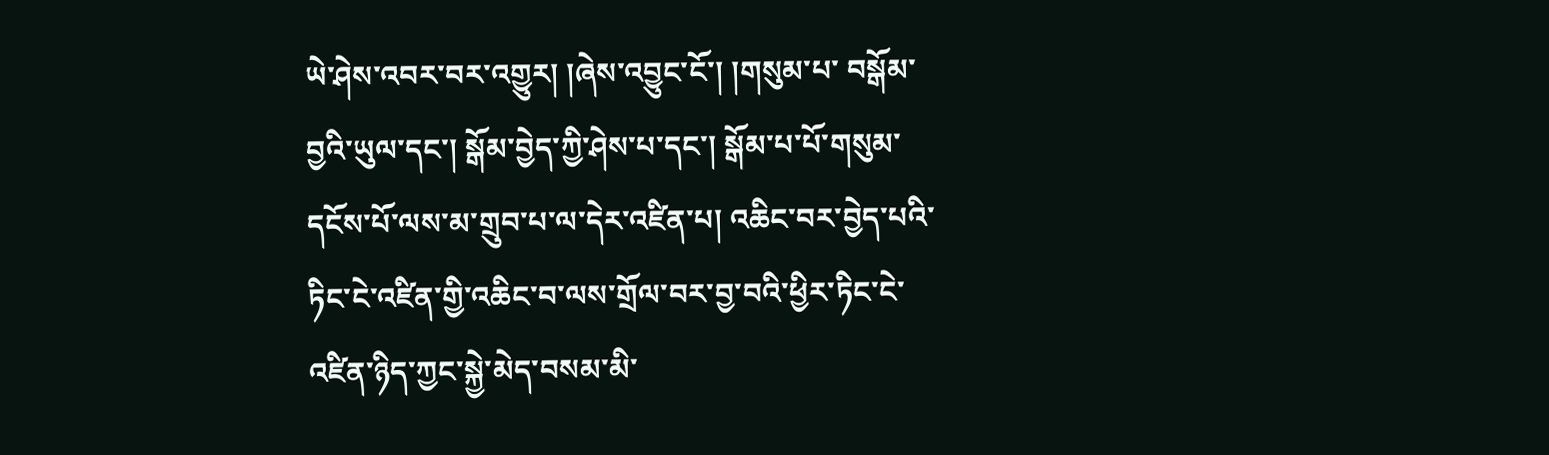ཡེ་ཤེས་འབར་བར་འགྱུར། །ཞེས་འབྱུང་ངོ་། །གསུམ་པ་ བསྒོམ་བྱའི་ཡུལ་དང་། སྒོམ་བྱེད་ཀྱི་ཤེས་པ་དང་། སྒོམ་པ་པོ་གསུམ་དངོས་པོ་ལས་མ་གྲུབ་པ་ལ་དེར་འཛིན་པ། འཆིང་བར་བྱེད་པའི་ཏིང་ངེ་འཛིན་གྱི་འཆིང་བ་ལས་གྲོལ་བར་བྱ་བའི་ཕྱིར་ཏིང་ངེ་འཛིན་ཉིད་ཀྱང་སྐྱེ་མེད་བསམ་མི་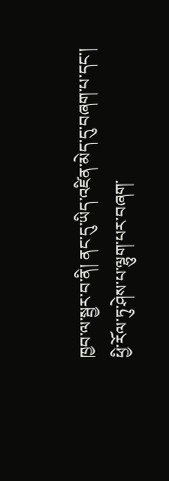ཁྱབ་ལ་སྦྱར་བ་ནི། ནང་དུ་ཡིད་འཛིན་མེད་དུ་བཞག་པ་དང་། ཕྱི་རོལ་ཏུ་ཤེས་པ་ལྷུག་པར་བཞག་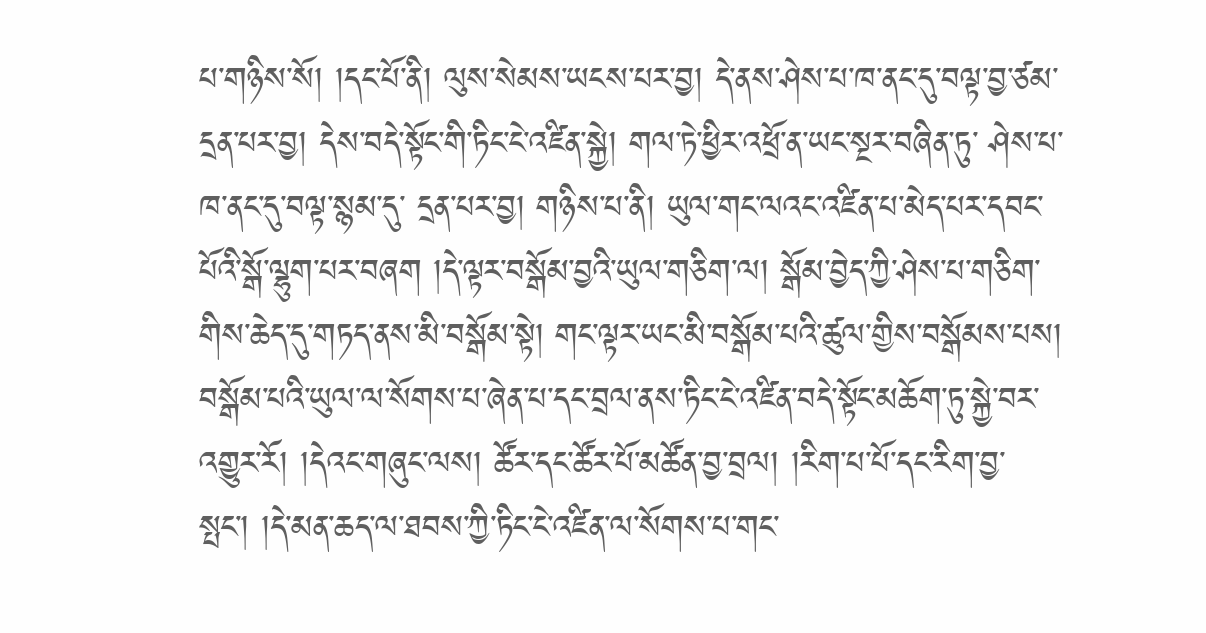པ་གཉིས་སོ། །དང་པོ་ནི། ལུས་སེམས་ཡངས་པར་བྱ། དེ་ནས་ཤེས་པ་ཁ་ནང་དུ་བལྟ་བྱ་ཙམ་དྲན་པར་བྱ། དེས་བདེ་སྟོང་གི་ཏིང་ངེ་འཛིན་སྐྱེ། གལ་ཏེ་ཕྱིར་འཕྲོ་ན་ཡང་སྔར་བཞིན་ཏུ་ ཤེས་པ་ཁ་ནང་དུ་བལྟ་སྙམ་དུ་ དྲན་པར་བྱ། གཉིས་པ་ནི། ཡུལ་གང་ལའང་འཛིན་པ་མེད་པར་དབང་པོའི་སྒོ་ལྷུག་པར་བཞག །དེ་ལྟར་བསྒོམ་བྱའི་ཡུལ་གཅིག་ལ། སྒོམ་བྱེད་ཀྱི་ཤེས་པ་གཅིག་གིས་ཆེད་དུ་གཏད་ནས་མི་བསྒོམ་སྟེ། གང་ལྟར་ཡང་མི་བསྒོམ་པའི་ཚུལ་གྱིས་བསྒོམས་པས། བསྒོམ་པའི་ཡུལ་ལ་སོགས་པ་ཞེན་པ་དང་བྲལ་ནས་ཏིང་ངེ་འཛིན་བདེ་སྟོང་མཆོག་ཏུ་སྐྱེ་བར་འགྱུར་རོ། །དེའང་གཞུང་ལས། ཚོར་དང་ཚོར་པོ་མཚོན་བྱ་བྲལ། །རིག་པ་པོ་དང་རིག་བྱ་སྤང་། །དེ་མན་ཆད་ལ་ཐབས་ཀྱི་ཏིང་ངེ་འཛིན་ལ་སོགས་པ་གང་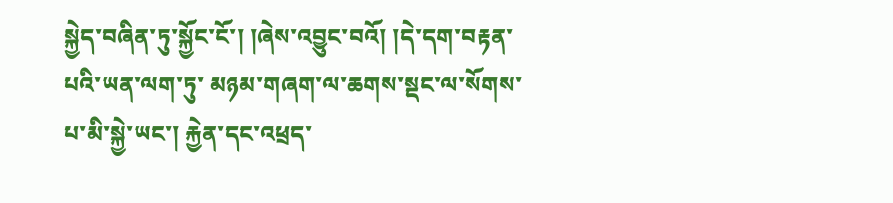སྐྱེད་བཞིན་ཏུ་སྐྱོང་ངོ་། །ཞེས་འབྱུང་བའོ། །དེ་དག་བརྟན་པའི་ཡན་ལག་ཏུ་ མཉམ་གཞག་ལ་ཆགས་སྡང་ལ་སོགས་པ་མི་སྐྱེ་ཡང་། རྐྱེན་དང་འཕྲད་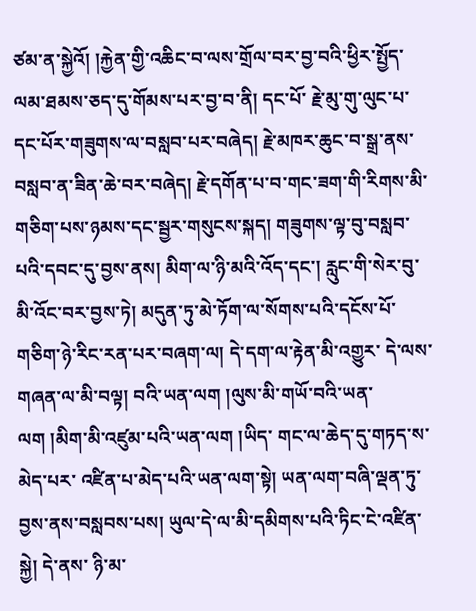ཙམ་ན་སྐྱེའོ། །རྐྱེན་གྱི་འཆིང་བ་ལས་གྲོལ་བར་བྱ་བའི་ཕྱིར་སྤྱོད་ལམ་ཐམས་ཅད་དུ་གོམས་པར་བྱ་བ་ནི། དང་པོ་ རྗེ་མུ་གུ་ལུང་པ་དང་པོར་གཟུགས་ལ་བསླབ་པར་བཞེད། རྗེ་མཁར་ཆུང་བ་སྒྲ་ནས་བསླབ་ན་ཟིན་ཆེ་བར་བཞེད། རྗེ་དགོན་པ་བ་གང་ཟག་གི་རིགས་མི་གཅིག་པས་ཉམས་དང་སྦྱར་གསུངས་སྐད། གཟུགས་ལྟ་བུ་བསླབ་པའི་དབང་དུ་བྱས་ནས། མིག་ལ་ཉི་མའི་འོད་དང་། རླུང་གི་སེར་བུ་མི་འོང་བར་བྱས་ཏེ། མདུན་ཏུ་མེ་ཏོག་ལ་སོགས་པའི་དངོས་པོ་གཅིག་ཉེ་རིང་རན་པར་བཞག་ལ། དེ་དག་ལ་རྟེན་མི་འགྱུར་ དེ་ལས་གཞན་ལ་མི་བལྟ། བའི་ཡན་ལག །ལུས་མི་གཡོ་བའི་ཡན་ལག །མིག་མི་འཛུམ་པའི་ཡན་ལག །ཡིད་ གང་ལ་ཆེད་དུ་གཏད་ས་མེད་པར་ འཛིན་པ་མེད་པའི་ཡན་ལག་སྟེ། ཡན་ལག་བཞི་ལྡན་ཏུ་བྱས་ནས་བསླབས་པས། ཡུལ་དེ་ལ་མི་དམིགས་པའི་ཏིང་ངེ་འཛིན་སྐྱེ། དེ་ནས་ ཉི་མ་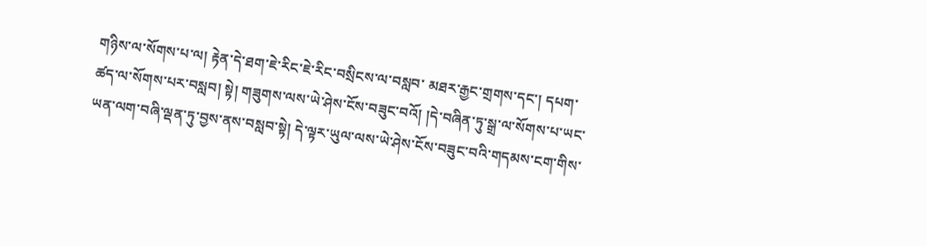གཉིས་ལ་སོགས་པ་ལ། རྟེན་དེ་ཐག་ཇེ་རིང་ཇེ་རིང་བསྲིངས་ལ་བསླབ་ མཐར་རྒྱང་གྲགས་དང་། དཔག་ཚད་ལ་སོགས་པར་བསླབ། སྟེ། གཟུགས་ལས་ཡེ་ཤེས་ངོས་བཟུང་བའོ། །དེ་བཞིན་ཏུ་སྒྲ་ལ་སོགས་པ་ཡང་ཡན་ལག་བཞི་ལྡན་ཏུ་བྱས་ནས་བསླབ་སྟེ། དེ་ལྟར་ཡུལ་ལས་ཡེ་ཤེས་ངོས་བཟུང་བའི་གདམས་ངག་གིས་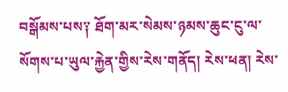བསྒོམས་པས༑ ཐོག་མར་སེམས་ཉམས་ཆུང་ངུ་ལ་སོགས་པ་ཡུལ་རྐྱེན་གྱིས་རེས་གནོད། རེས་ཕན། རེས་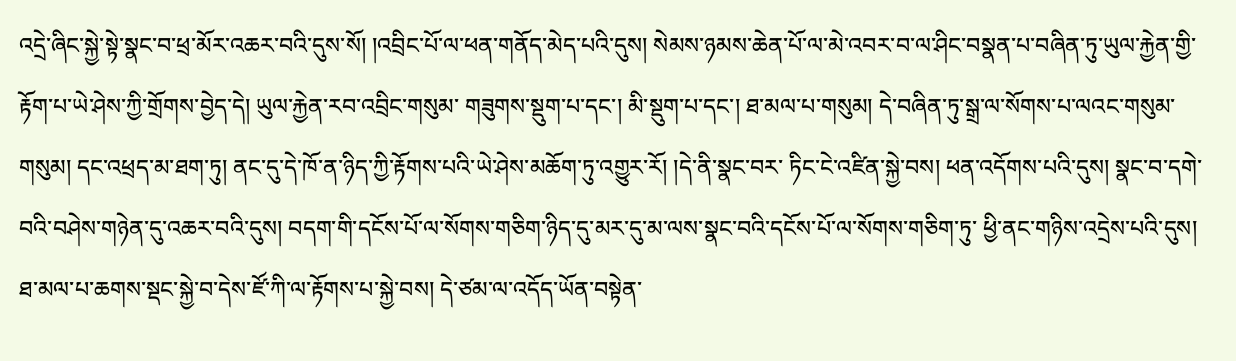འདྲེ་ཞིང་སྐྱེ་སྟེ་སྣང་བ་ཕྲ་མོར་འཆར་བའི་དུས་སོ། །འབྲིང་པོ་ལ་ཕན་གནོད་མེད་པའི་དུས། སེམས་ཉམས་ཆེན་པོ་ལ་མེ་འབར་བ་ལ་ཤིང་བསྣན་པ་བཞིན་ཏུ་ཡུལ་རྐྱེན་གྱི་རྟོག་པ་ཡེ་ཤེས་ཀྱི་གྲོགས་བྱེད་དེ། ཡུལ་རྐྱེན་རབ་འབྲིང་གསུམ་ གཟུགས་སྡུག་པ་དང་། མི་སྡུག་པ་དང་། ཐ་མལ་པ་གསུམ། དེ་བཞིན་ཏུ་སྒྲ་ལ་སོགས་པ་ལའང་གསུམ་གསུམ། དང་འཕྲད་མ་ཐག་ཏུ། ནང་དུ་དེ་ཁོ་ན་ཉིད་ཀྱི་རྟོགས་པའི་ཡེ་ཤེས་མཆོག་ཏུ་འགྱུར་རོ། །དེ་ནི་སྣང་བར་ ཏིང་ངེ་འཛིན་སྐྱེ་བས། ཕན་འདོགས་པའི་དུས། སྣང་བ་དགེ་བའི་བཤེས་གཉེན་དུ་འཆར་བའི་དུས། བདག་གི་དངོས་པོ་ལ་སོགས་གཅིག་ཉིད་དུ་མར་དུ་མ་ལས་སྣང་བའི་དངོས་པོ་ལ་སོགས་གཅིག་ཏུ་ ཕྱི་ནང་གཉིས་འདྲེས་པའི་དུས། ཐ་མལ་པ་ཆགས་སྡང་སྐྱེ་བ་དེས་ཛོ་ཀི་ལ་རྟོགས་པ་སྐྱེ་བས། དེ་ཙམ་ལ་འདོད་ཡོན་བསྟེན་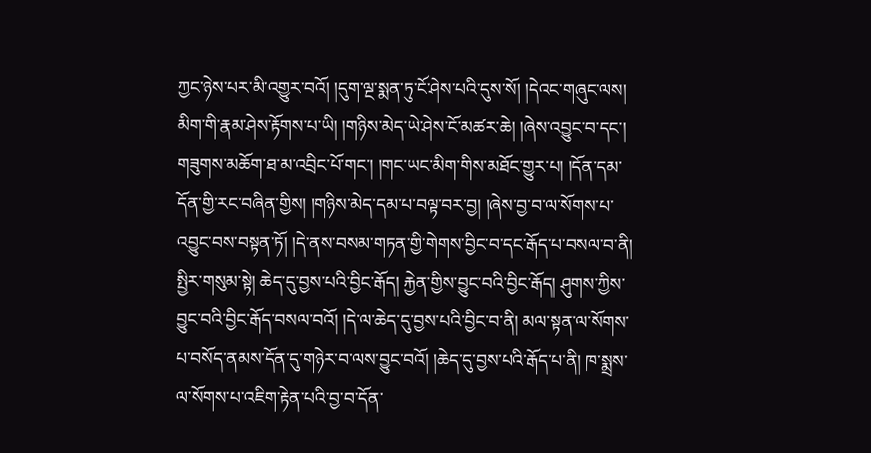ཀྱང་ཉེས་པར་མི་འགྱུར་བའོ། །དུག་ལྔ་སྨན་ཏུ་ངོ་ཤེས་པའི་དུས་སོ། །དེའང་གཞུང་ལས། མིག་གི་རྣམ་ཤེས་རྟོགས་པ་ཡི། །གཉིས་མེད་ཡེ་ཤེས་ངོ་མཚར་ཆེ། །ཞེས་འབྱུང་བ་དང་། གཟུགས་མཆོག་ཐ་མ་འབྲིང་པོ་གང་། །གང་ཡང་མིག་གིས་མཐོང་གྱུར་པ། །དོན་དམ་དོན་གྱི་རང་བཞིན་གྱིས། །གཉིས་མེད་དམ་པ་བལྟ་བར་བྱ། །ཞེས་བྱ་བ་ལ་སོགས་པ་འབྱུང་བས་བསྟན་ཏོ། །དེ་ནས་བསམ་གཏན་གྱི་གེགས་བྱིང་བ་དང་རྒོད་པ་བསལ་བ་ནི། སྤྱིར་གསུམ་སྟེ། ཆེད་དུ་བྱས་པའི་བྱིང་རྒོད། རྐྱེན་གྱིས་བྱུང་བའི་བྱིང་རྒོད། ཤུགས་ཀྱིས་བྱུང་བའི་བྱིང་རྒོད་བསལ་བའོ། །དེ་ལ་ཆེད་དུ་བྱས་པའི་བྱིང་བ་ནི། མལ་སྟན་ལ་སོགས་པ་བསོད་ནམས་དོན་དུ་གཉེར་བ་ལས་བྱུང་བའོ། །ཆེད་དུ་བྱས་པའི་རྒོད་པ་ནི། ཁ་སྨྲས་ལ་སོགས་པ་འཇིག་རྟེན་པའི་བྱ་བ་དོན་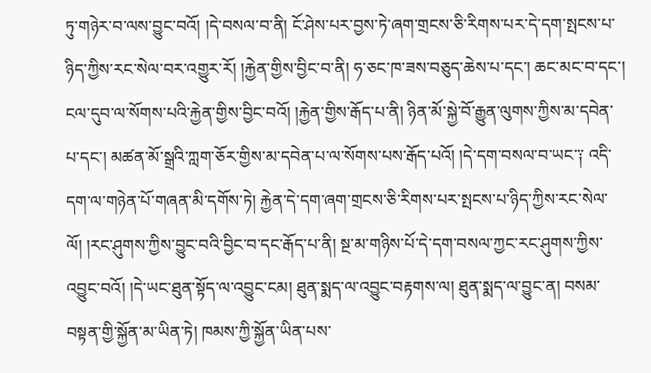ཏུ་གཉེར་བ་ལས་བྱུང་བའོ། །དེ་བསལ་བ་ནི། ངོ་ཤེས་པར་བྱས་ཏེ་ཞག་གྲངས་ཅི་རིགས་པར་དེ་དག་སྤངས་པ་ཉིད་ཀྱིས་རང་སེལ་བར་འགྱུར་རོ། །རྐྱེན་གྱིས་བྱིང་བ་ནི། ཧ་ཅང་ཁ་ཟས་བཅུད་ཆེས་པ་དང་། ཆང་མང་བ་དང་། ངལ་དུབ་ལ་སོགས་པའི་རྐྱེན་གྱིས་བྱིང་བའོ། །རྐྱེན་གྱིས་རྒོད་པ་ནི། ཉིན་མོ་སྐྱེ་བོ་རྒྱུན་ལུགས་ཀྱིས་མ་དབེན་པ་དང་། མཚན་མོ་སྒྲའི་ཀླག་ཅོར་གྱིས་མ་དབེན་པ་ལ་སོགས་པས་རྒོད་པའོ། །དེ་དག་བསལ་བ་ཡང་༑ འདི་དག་ལ་གཉེན་པོ་གཞན་མི་དགོས་ཏེ། རྐྱེན་དེ་དག་ཞག་གྲངས་ཅི་རིགས་པར་སྤངས་པ་ཉིད་ཀྱིས་རང་སེལ་ལོ། །རང་ཤུགས་ཀྱིས་བྱུང་བའི་བྱིང་བ་དང་རྒོད་པ་ནི། སྔ་མ་གཉིས་པོ་དེ་དག་བསལ་ཀྱང་རང་ཤུགས་ཀྱིས་འབྱུང་བའོ། །དེ་ཡང་ཐུན་སྟོད་ལ་འབྱུང་ངམ། ཐུན་སྨད་ལ་འབྱུང་བརྟགས་ལ། ཐུན་སྨད་ལ་བྱུང་ན། བསམ་བསྟན་གྱི་སྐྱོན་མ་ཡིན་ཏེ། ཁམས་ཀྱི་སྐྱོན་ཡིན་པས་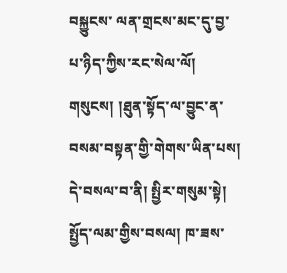བསྐྱུངས་ ལན་གྲངས་མང་དུ་བྱ་ པ་ཉིད་ཀྱིས་རང་སེལ་ལོ། གསུངས། །ཐུན་སྟོད་ལ་བྱུང་ན་བསམ་བསྟན་གྱི་གེགས་ཡིན་པས། དེ་བསལ་བ་ནི། སྤྱིར་གསུམ་སྟེ། སྤྱོད་ལམ་གྱིས་བསལ། ཁ་ཟས་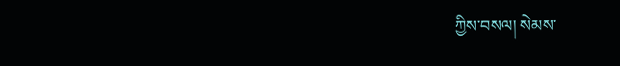ཀྱིས་བསལ། སེམས་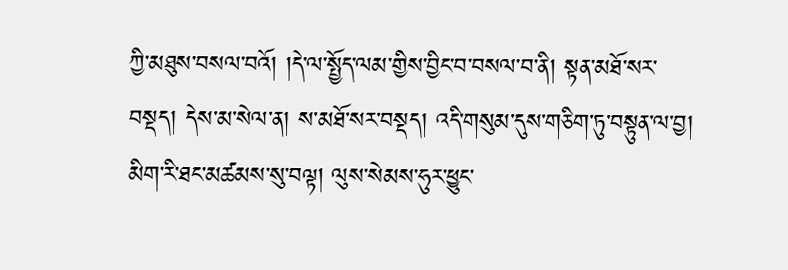ཀྱི་མཐུས་བསལ་བའོ། །དེ་ལ་སྤྱོད་ལམ་གྱིས་བྱིང་བ་བསལ་བ་ནི། སྟན་མཐོ་སར་བསྡད། དེས་མ་སེལ་ན། ས་མཐོ་སར་བསྡད། འདི་གསུམ་དུས་གཅིག་ཏུ་བསྟུན་ལ་བྱ། མིག་རི་ཐང་མཚམས་སུ་བལྟ། ལུས་སེམས་ཧུར་ཕྱུང་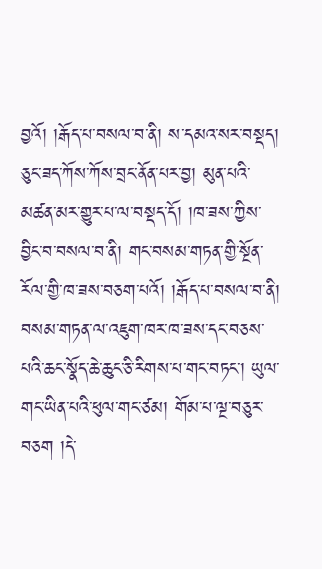བྱའོ། །རྒོད་པ་བསལ་བ་ནི། ས་དམའ་སར་བསྡད། ཅུང་ཟད་ཀོས་ཀོས་བྲང་ནོན་པར་བྱ། མུན་པའི་མཚན་མར་གྱུར་པ་ལ་བསྡད་དོ། །ཁ་ཟས་ཀྱིས་བྱིང་བ་བསལ་བ་ནི། གང་བསམ་གཏན་གྱི་སྔོན་རོལ་གྱི་ཁ་ཟས་བཅག་པའོ། །རྒོད་པ་བསལ་བ་ནི། བསམ་གཏན་ལ་འཇུག་ཁར་ཁ་ཟས་དང་བཅས་པའི་ཆང་སྣོད་ཆེ་ཆུང་ཅི་རིགས་པ་གང་བཏང་། ཡུལ་གང་ཡིན་པའི་ཕུལ་གང་ཙམ། གོམ་པ་ལྔ་བཅུར་བཅག །དེ་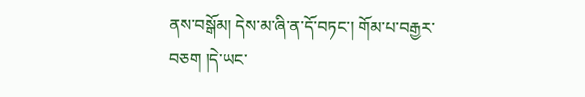ནས་བསྒོམ། དེས་མ་ཞི་ན་དོ་བཏང་། གོམ་པ་བརྒྱར་བཅག །དེ་ཡང་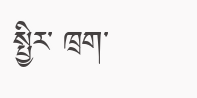སྤྱིར་ ཁྲག་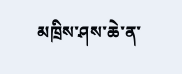མཁྲིས་ཤས་ཆེ་ན་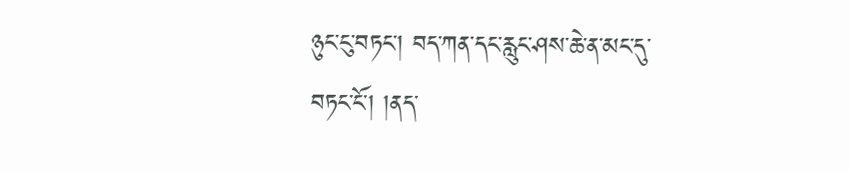ཉུང་ངུ་བཏང་། བད་ཀན་དང་རླུང་ཤས་ཆེ་ན་མང་དུ་བཏང་ངོ་། །ནད་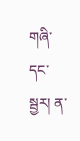གཞི་དང་སྦྱར། ན་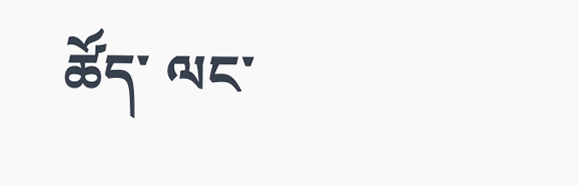ཚོད་ ལང་